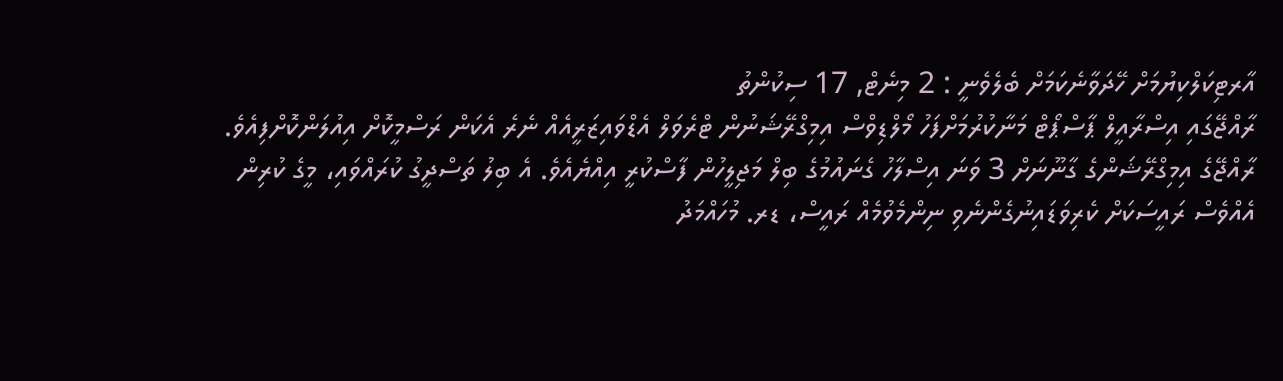އާރޓިކަލްކިޔުމަށް ހޭދަވާނެކަމަށް ބެލެވެނީ : 2 މިނެޓް, 17 ސިކުންތު
ރާއްޖޭގައި އިސްރާއީލް ޕާސްޕޯޓް މަނާކުރުމަށްފަހު މޯލްޑިވްސް އިމިގްރޭޝަނުން ޓްރެވަލް އެޑްވައިޒަރީއެއް ނެރެ އެކަން ރަސްމީކޮށް އިއުލަންކޮށްފިއެވެ.
ރާއްޖޭގެ އިމިގްރޭޝަންގެ ގާނޫނަށް 3 ވަނަ އިސްލާހު ގެނައުމުގެ ބިލް މަޖިލީހުން ފާސްކުރީ އިއްޔެއެވެ. އެ ބިލު ތަސްދީގު ކުރައްވައި، މީގެ ކުރިން އެއްވެސް ރައީސަކަށް ކެރިވަޑައިނުގެންނެވި ނިންމެވުމެއް ރައީސް، ޑރ. މުހައްމަދު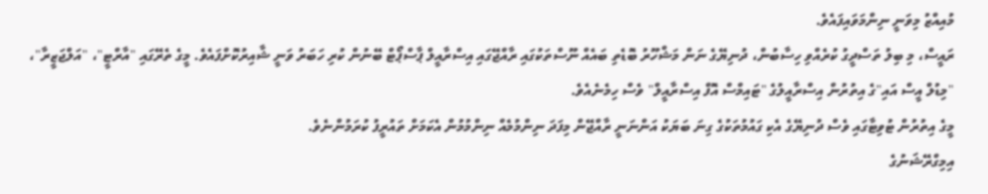މުއިއްޒު މިވަނީ ނިންމަވައިފައެވެ.
ރައީސް، މި ބިލު ތަސްދީގު ކުރެއްވި ހިސާބުން، ދުނިޔޭގެ ނަން މަޝްހޫރު ބޮޑެތި ބައެއް ނޫސްތަކުގައި ރާއްޖޭގައި އިސްރާއީލް ޕާސްޕޯޓް ބޭނުން ކުރި ހަބަރު ވަނީ ޝާއިރުކޮށްފައެވެ. މީގެ ތެރޭގައި "އާރްޓީ"، "އަލްޖަޒީރާ"، "މިޑުލް އީސް އައި"ގެ އިތުރުން އިސްރާއީލުގެ "ޓައިމްސް އޮފް އިސްރާއީލް" ވެސް ހިމެނެއެވެ.
މީގެ އިތުރުން ޓުވިޓާގައި ވެސް ދުނިޔޭގެ އެކި ގައުމުތަކުގެ ގިނަ ބަޔަކު އަންނަނީ ރާއްޖޭން މިފަދަ ނިންމުމެއް ނިންމުމުން އެކަމަށް ތައުރީފު ކުރަމުންނެވެ.
އިމިގްރޭޝަނުގެ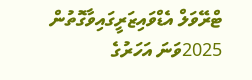ޓްރޭވަލް އެޑްވައިޒަރީގައިވާގޮތުން 2025ވަނަ އަހަރުގެ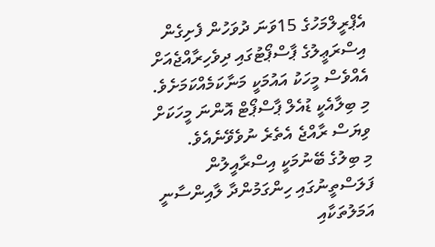އެޕްރީލްމަހުގެ 15ވަނަ ދުވަހުން ފެށިގެން އިސްރަޢީލުގެ ޕާސްޕޯޓުގައި ދިވެހިރާއްޖެއަށް އެއްވެސް މީހަކު އައުމަކީ މަނާކަމެއްކަމަށެވެ.
މި ބިލާއެކީ ޑުއެލް ޕާސްޕޯޓް އޮންނަ މީހަކަށް ވިޔަސް ރާއްޖެ އެތެރެ ނުވެވޭނެއެވެ.
މި ބިލުގެ ބޭނުމަކީ އިސްރާއީލުން ފަލަސްތީނުގައި ހިންގަމުންދާ ލާއިންސާނީ އަމަލުތަކާއި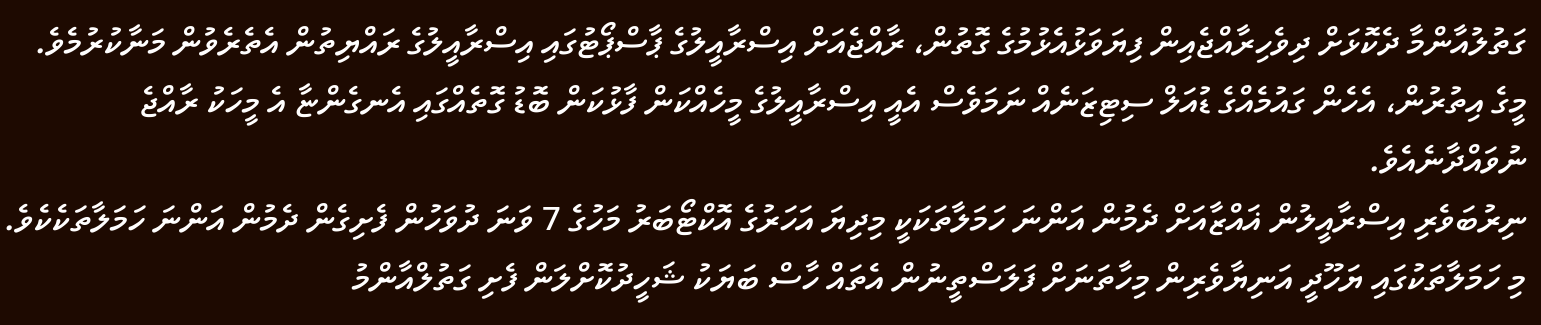ގަތުލުއާންމާ ދެކޮޅަށް ދިވެހިރާއްޖެއިން ފިޔަވަޅުއެޅުމުގެ ގޮތުން، ރާއްޖެއަށް އިސްރާއީލުގެ ޕާސްޕޯޓުގައި އިސްރާއީލުގެ ރައްޔިތުން އެތެރެވުން މަނާކުރުމެވެ. މީގެ އިތުރުން، އެހެން ގައުމެއްގެ ޑުއަލް ސިޓިޒަނެއް ނަމަވެސް އެއީ އިސްރާއީލުގެ މީހެއްކަން ފާޅުކަން ބޮޑު ގޮތެއްގައި އެނގެންޏާ އެ މީހަކު ރާއްޖެ ނުވައްދާނެއެވެ.
ނިރުބަވެރި އިސްރާއީލުން ޣައްޒާއަށް ދެމުން އަންނަ ހަމަލާތަކަކީ މިދިޔަ އަހަރުގެ އޮކްޓޯބަރު މަހުގެ 7 ވަނަ ދުވަހުން ފެށިގެން ދެމުން އަންނަ ހަމަލާތަކެކެވެ. މި ހަމަލާތަކުގައި ޔަހޫދީ އަނިޔާވެރިން މިހާތަނަށް ފަލަސްތީނުން އެތައް ހާސް ބަޔަކު ޝަހީދުކޮށްލަން ފެށި ގަތުލްއާންމު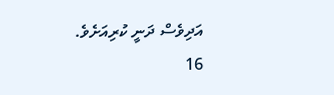އަދިވެސް ދަނީ ކުރިއަށެވެ.
16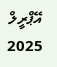އޭޕްރީލް 2025